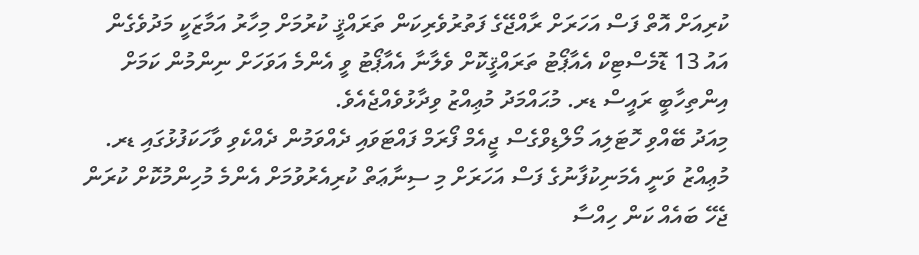ކުރިއަށް އޮތް ފަސް އަހަރަށް ރާއްޖޭގެ ފަތުރުވެރިކަން ތަރައްޤީ ކުރުމަށް މިހާރު އަމާޒަކީ މަދުވެގެން އައު 13 ޑޮމެސްޓިކް އެއާޕޯޓު ތަރައްޤީކޮށް ވެލާނާ އެއާޕޯޓު ވީ އެންމެ އަވަހަށް ނިންމުން ކަމަށް އިންތިހާބީ ރައީސް ޑރ. މުޙައްމަދު މުޢިއްޒު ވިދާޅުވެއްޖެއެވެ.
މިއަދު ބޭއްވި ހޮޓަލިއަ މޯލްޑިވްގެސް ޖީއެމް ފޯރަމް ފައްޓަވައި ދެއްވަމުން ދެއްކެވި ވާހަކަފުޅުގައި ޑރ. މުޢިއްޒު ވަނީ އެމަނިކުފާނުގެ ފަސް އަހަރަށް މި ސިނާޢަތް ކުރިއެރުވުމަށް އެންމެ މުހިންމުކޮށް ކުރަން ޖެހޭ ބައެއް ކަން ހިއްސާ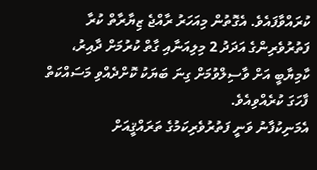ކުރައްވާފައެވެ. އެގޮތުން މިއަހަރު ރާއްޖެ ޒިޔާރާތް ކުރާ ފަތުރުވެރިންގެ އަދަދު 2 މިލިއަނާއި ގާތް ކުރުމަށް ދާއިރު، ކާމިޔާބީ އަށް ވާސިލްވުމަށް ގިނަ ބަޔަކު ކޮށްދެއްވި މަސައްކަތް ފާހަގަ ކުރެއްވިއެވެ.
އެމަނިކުފާނު ވަނީ ފަތުރުވެރިކަމުގެ ތަރައްޤީއަށް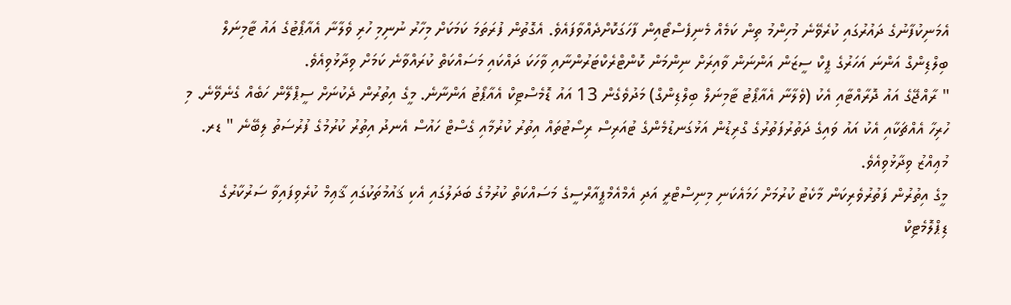އެމަނިކުފާނުގެ ދައުރުގައި ކުރެވޭނެ މުހިންމު ތިން ކަމެއް މެނިފެސްޓޯއިން ފާހަގަކޮށްދެއްވާފައެވެ. އެގޮތުން ފުރަތަމަ ކަމަކަށް މިހާރު ނުނިމި ހުރި ވެލާނާ އެއާޕޯޓުގެ އައު ޓާމިނަލް ބިލްޑިންގް އަންނަ އަހަރުގެ ޕީކް ސީޒަން އަންނަން ވާއިރަށް ނިންމަން ކޮންޓްރެކްޓަރުންނާއި ވާހަކަ ދައްކައި މަސައްކަތް ކުރައްވާނެ ކަމަށް ވިދާޅުވިއެވެ.
" ރާއްޖޭގެ އައު ދޮރާއްޓާއި އެކު (ވެލާނާ އެއާޕޯޓު ޓާމިނަލް ބިލްޑިންގް) މަދުވެގެން 13 އައު ޑޮމެސްޓިކް އެއާޕޯޓު އަންނާނެ. މީގެ އިތުރުން ދެކުނަށް ސީޕްލޭން ހަބެއް ގެނެވޭނެ. މި ހުރިހާ އެއްޗަކާއި އެކު އައު ވައިގެ ދަތުރުފަތުރުގެ ގްރިޑުން އަޅުގަނޑުމެންގެ ޓުއަރިސް ރިސޯޓުތައް އިތުރު ކުރުމާއި ގެސްޓް ހައުސް އެނދު އިތުރު ކުރުމުގެ ފުރުސަތު ލިބޭނެ " ޑރ. މުޢިއްޒު ވިދާޅުވިއެވެ.
މީގެ އިތުރުން ފަތުރުވެރިކަން މާކެޓު ކުރުމަށް ހަމައެކަނި މިނިސްޓްރީ އަދި އެމްއެމްޕީއާރްސީގެ މަސައްކަތް ކުރުމުގެ ބަދަލުގައި އެކި ޤައުމުތަކުގައި ޤާޢިމް ކުރެވިފައިވާ ސަރުކާރުގެ ޑިޕްލޮމެޓިކް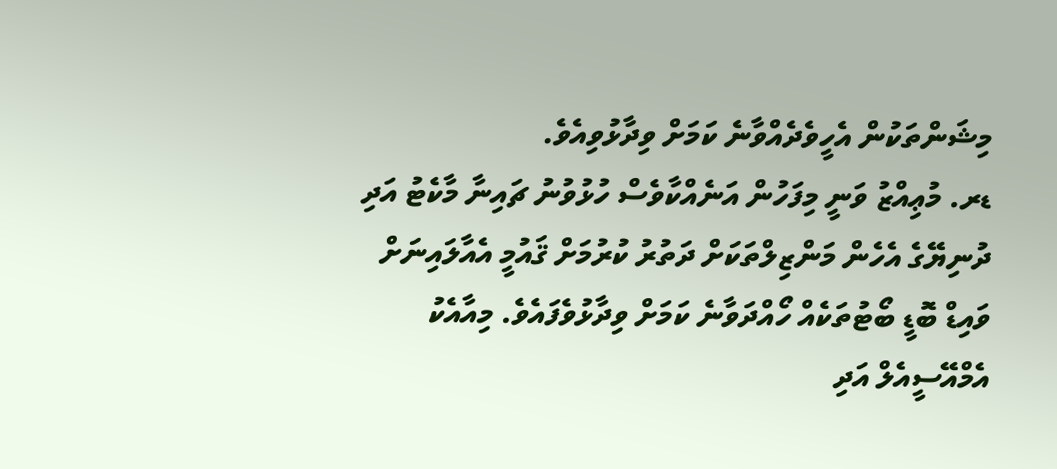މިޝަންތަކުން އެހީވެދެއްވާނެ ކަމަށް ވިދާޅުވިއެވެ.
ޑރ. މުޢިއްޒު ވަނީ މިފަހުން އަނެއްކާވެސް ހުޅުވުނު ޗައިނާ މާކެޓު އަދި ދުނިޔޭގެ އެހެން މަންޒިލްތަކަށް ދަތުރު ކުރުމަށް ޤައުމީ އެއާލައިނަށް ވައިޑް ބޮޑީ ބޯޓުތަކެއް ހޯއްދަވާނެ ކަމަށް ވިދާޅުވެފައެވެ. މިއާއެކު އެމްއޭސީއެލް އަދި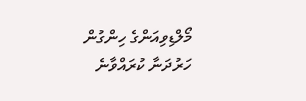މޯލްޑިވިއަންގެ ހިންގުން ހަރުދަނާ ކުރައްވާނެ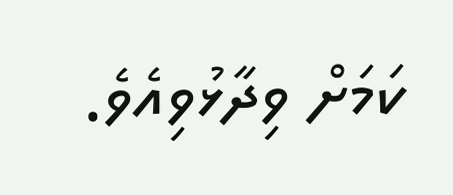ކަމަށް ވިދާޅުވިއެވެ.